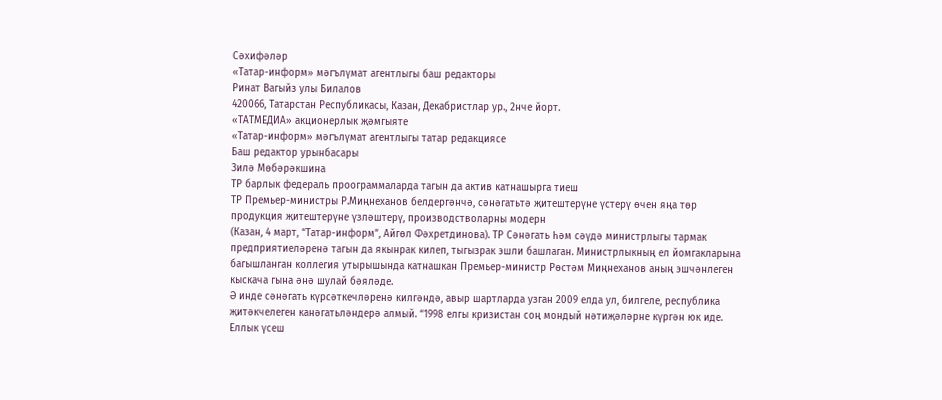Сәхифәләр
«Татар-информ» мәгълүмат агентлыгы баш редакторы
Ринат Вагыйз улы Билалов
420066, Татарстан Республикасы, Казан, Декабристлар ур., 2нче йорт.
«ТАТМЕДИА» акционерлык җәмгыяте
«Татар-информ» мәгълүмат агентлыгы татар редакциясе
Баш редактор урынбасары
Зилә Мөбәрәкшина
ТР барлык федераль проограммаларда тагын да актив катнашырга тиеш
ТР Премьер-министры Р.Миңнеханов белдергәнчә, сәнәгатьтә җитештерүне үстерү өчен яңа төр продукция җитештерүне үзләштерү, производстволарны модерн
(Казан, 4 март, “Татар-информ”, Айгөл Фәхретдинова). ТР Сәнәгать һәм сәүдә министрлыгы тармак предприятиеләренә тагын да якынрак килеп, тыгызрак эшли башлаган. Министрлыкның ел йомгакларына багышланган коллегия утырышында катнашкан Премьер-министр Рөстәм Миңнеханов аның эшчәнлеген кыскача гына әнә шулай бәяләде.
Ә инде сәнәгать күрсәткечләренә килгәндә, авыр шартларда узган 2009 елда ул, билгеле, республика җитәкчелеген канәгатьләндерә алмый. “1998 елгы кризистан соң мондый нәтиҗәләрне күргән юк иде. Еллык үсеш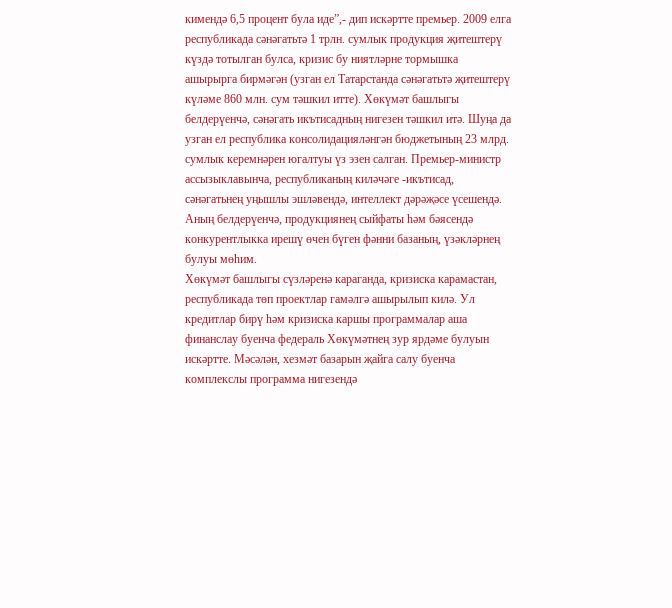кимендә 6,5 процент була иде”,- дип искәртте премьер. 2009 елга республикада сәнәгатьтә 1 трлн. сумлык продукция җитештерү күздә тотылган булса, кризис бу ниятләрне тормышка ашырырга бирмәгән (узган ел Татарстанда сәнәгатьтә җитештерү күләме 860 млн. сум тәшкил итте). Хөкүмәт башлыгы белдерүенчә, сәнәгать икътисадның нигезен тәшкил итә. Шуңа да узган ел республика консолидацияләнгән бюджетының 23 млрд. сумлык керемнәрен югалтуы үз эзен салган. Премьер-министр ассызыклавынча, республиканың киләчәге -икътисад, сәнәгатьнең уңышлы эшләвендә, интеллект дәрәҗәсе үсешендә. Аның белдерүенчә, продукциянең сыйфаты һәм бәясендә конкурентлыкка ирешү өчен бүген фәнни базаның, үзәкләрнең булуы мөһим.
Хөкүмәт башлыгы сүзләренә караганда, кризиска карамастан, республикада төп проектлар гамәлгә ашырылып килә. Ул кредитлар бирү һәм кризиска каршы программалар аша финанслау буенча федераль Хөкүмәтнең зур ярдәме булуын искәртте. Мәсәлән, хезмәт базарын җайга салу буенча комплекслы программа нигезендә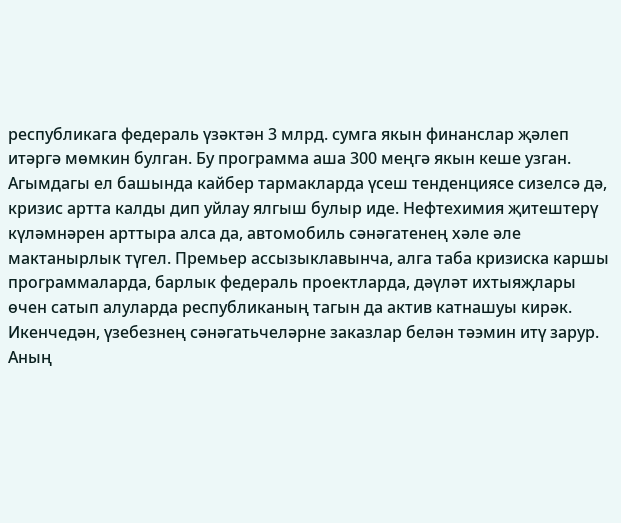республикага федераль үзәктән 3 млрд. сумга якын финанслар җәлеп итәргә мөмкин булган. Бу программа аша 300 меңгә якын кеше узган.
Агымдагы ел башында кайбер тармакларда үсеш тенденциясе сизелсә дә, кризис артта калды дип уйлау ялгыш булыр иде. Нефтехимия җитештерү күләмнәрен арттыра алса да, автомобиль сәнәгатенең хәле әле мактанырлык түгел. Премьер ассызыклавынча, алга таба кризиска каршы программаларда, барлык федераль проектларда, дәүләт ихтыяҗлары өчен сатып алуларда республиканың тагын да актив катнашуы кирәк. Икенчедән, үзебезнең сәнәгатьчеләрне заказлар белән тәэмин итү зарур. Аның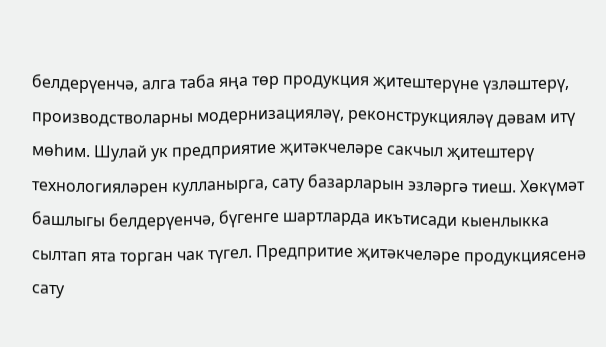белдерүенчә, алга таба яңа төр продукция җитештерүне үзләштерү, производстволарны модернизацияләү, реконструкцияләү дәвам итү мөһим. Шулай ук предприятие җитәкчеләре сакчыл җитештерү технологияләрен кулланырга, сату базарларын эзләргә тиеш. Хөкүмәт башлыгы белдерүенчә, бүгенге шартларда икътисади кыенлыкка сылтап ята торган чак түгел. Предпритие җитәкчеләре продукциясенә сату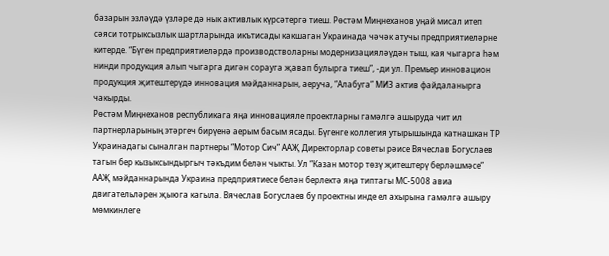базарын эзләүдә үзләре дә нык активлык күрсәтергә тиеш. Рөстәм Миңнеханов уңай мисал итеп сәяси тотрыксызлык шартларында икътисады какшаган Украинада чәчәк атучы предприятиеләрне китерде. “Бүген предприятиеләрдә производстволарны модернизацияләүдән тыш, кая чыгарга һәм нинди продукция алып чыгарга дигән сорауга җавап булырга тиеш”, -ди ул. Премьер инновацион продукция җитештерүдә инновация мәйданнарын, аеруча, “Алабуга” МИЗ актив файдаланырга чакырды.
Рөстәм Миңнеханов республикага яңа инновацияле проектларны гамәлгә ашыруда чит ил партнерларының этәргеч бирүенә аерым басым ясады. Бүгенге коллегия утырышында катнашкан ТР Украинадагы сыналган партнеры “Мотор Сич” ААҖ Директорлар советы рәисе Вячеслав Богуслаев тагын бер кызыксындыргыч тәкъдим белән чыкты. Ул “Казан мотор төзү җитештерү берләшмәсе” ААҖ мәйданнарында Украина предприятиесе белән берлектә яңа типтагы МС-5008 авиа двигательләрен җыюга кагыла. Вячеслав Богуслаев бу проектны инде ел ахырына гамәлгә ашыру мөмкинлеге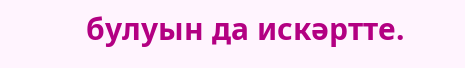булуын да искәртте.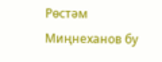Рөстәм Миңнеханов бу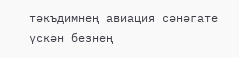тәкъдимнең авиация сәнәгате үскән безнең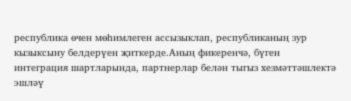республика өчен мөһимлеген ассызыклап, республиканың зур кызыксыну белдерүен җиткерде.Аның фикеренчә, бүген интеграция шартларында, партнерлар белән тыгыз хезмәттәшлектә эшләү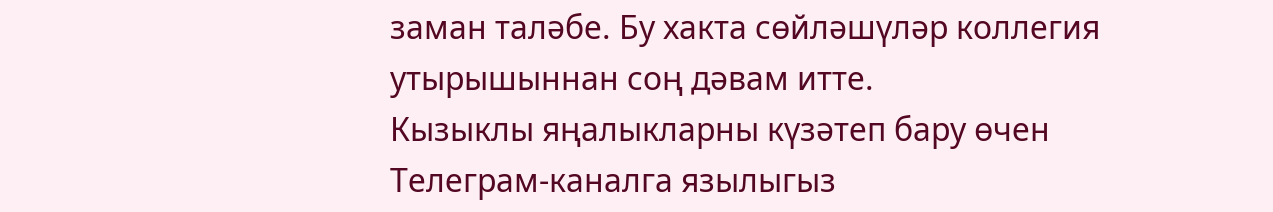заман таләбе. Бу хакта сөйләшүләр коллегия утырышыннан соң дәвам итте.
Кызыклы яңалыкларны күзәтеп бару өчен Телеграм-каналга язылыгыз